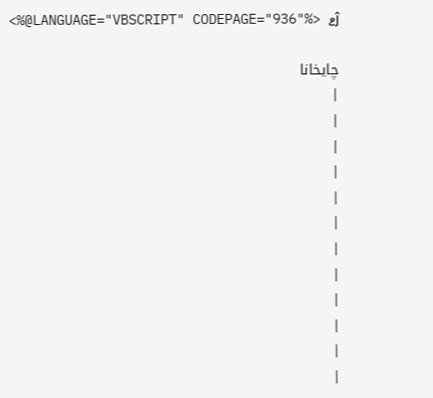<%@LANGUAGE="VBSCRIPT" CODEPAGE="936"%> ޱĵ

چايخانا
|
|
|
|
|
|
|
|
|
|
|
|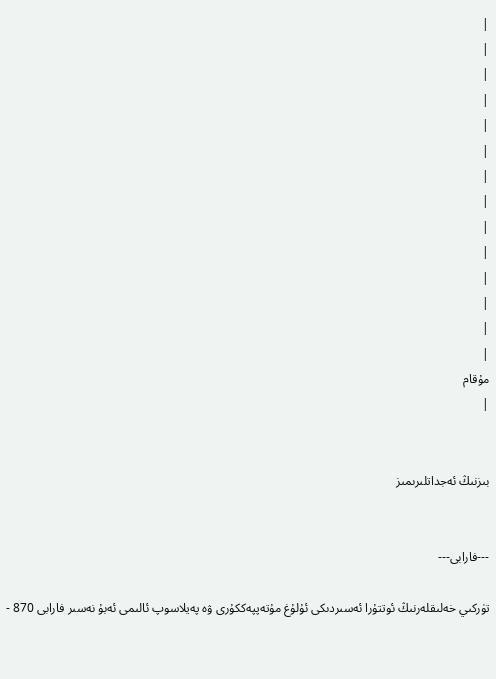|
|
|
|
|
|
|
|
|
|
|
|
|
|
مۇقام
|


بىزنىڭ ئەجداتلىرىمىز


---فارابى---

تۈركىي خەلىقلەرنىڭ ئوتتۇرا ئەسىردىكى ئۇلۇغ مۇتەپپەككۇرى ۋە پەيلاسوپ ئالىمى ئەبۇ نەسىر فارابى 870 -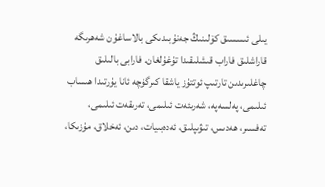يىلى ئىسسىق كۆلىنىڭ جەنۇبىدىكى بالاساغۇن شەھرىگە قاراشلىق فاراب قىشلىقىدا تۇغۇلغان. فارابى بالىلىق چاغلىرىدىن تارتىپ ئوتتۇز ياشقا كىرگۈچە ئانا يۇرتىدا ھىساب ئىلىمى، پەلسەپە، شەرىئەت ئىلىمى، تەرىقەت ئىلىمى، تەفسىر، ھەدىس، تىۋىپلىق، ئەدەبىيات، دىن، ئەخلاق، مۇزىكا،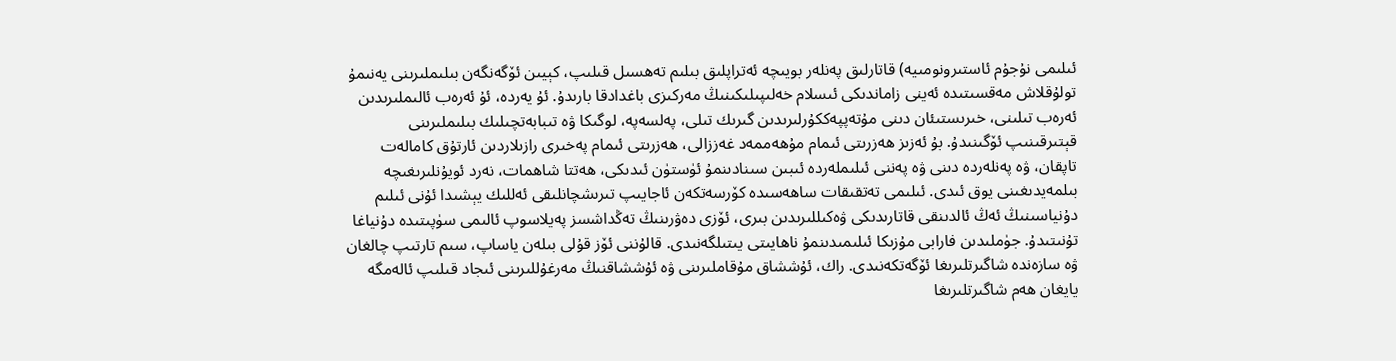ئىلىمى نۇجۇم ئاستىرونومىيە) قاتارلىق پەنلەر بويىچە ئەتراپلىق بىلىم تەھسىل قىلىپ، كېيىن ئۆگەنگەن بىلىملىرىنى يەنىمۇ تولۇقلاش مەقسىتىدە ئەينى زاماندىكى ئىسلام خەلىپىلىكىنىڭ مەركىزى باغدادقا بارىدۇ. ئۇ يەردە، ئۇ ئەرەب ئالىملىرىدىن ئەرەب تىلىنى، خىرىستىئان دىنى مۇتەپپەككۇرلىرىدىن گىرىك تىلى، پەلسەپە، لوگىكا ۋە تىبابەتچىلىك بىلىملىرىنى قېتىرقىنىپ ئۆگىنىدۇ. بۇ ئەزىز ھەزرىتى ئىمام مۇھەممەد غەززالى، ھەزرىتى ئىمام پەخىرى رازىلاردىن ئارتۇق كامالەت تاپقان، ۋە پەنلەردە دىنى ۋە پەننى ئىلىملەردە ئىبىن سىنادىنمۇ ئۈستۈن ئىدىكى، ھەتتا شاھمات، نەرد ئويۇنلىرىغىچە بىلمەيدىغىنى يوق ئىدى. ئىلىمى تەتقىقات ساھەسىدە كۆرسەتكەن ئاجايىپ تىرىشچانلىقى ئەللىك يېشىدا ئۇنى ئىلىم دۇنياسىنىڭ ئەڭ ئالدىنقى قاتارىدىكى ۋەكىللىرىدىن بىرى، ئۆزى دەۋرىنىڭ تەڭداشسز پەيلاسوپ ئالىمى سۈپىتىدە دۇنياغا تۇنىتىدۇ. جۈملىدىن فارابى مۇزىكا ئىلىمىدىنمۇ ناھايىتى يىتىلگەنىدى. قالۇننى ئۆز قۇلى بىلەن ياساپ، سىم تارتىپ چالغان ۋە سازەندە شاگىرتلىرىغا ئۆگەتكەنىدى. راك، ئۇششاق مۇقاملىرىنى ۋە ئۇششاقنىڭ مەرغۇللىرىنى ئىجاد قىلىپ ئالەمگە يايغان ھەم شاگىرتلىرىغا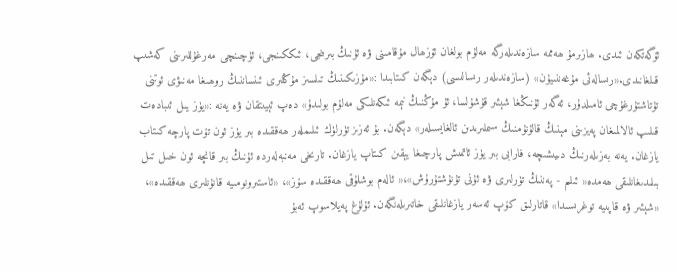ئۆگەتكەن ئىدى. ھازىرمۇ ھەممە سازەندىلەرگە مەلۇم بولغان ئۆزھال مۇقامىنى ۋە ئۇنىڭ بىرىنجى، ئىككىنجى، ئۈچىنچى مەرغۇللىرىنى كەشىپ قىلغانىدى.«رىسالەئى مۇغەننىيۇن» (سازەندىلەر رىسالىسى) دېگەن كىتابىدا :«مۇزىكىنىڭ تىلسىز مۇڭلىرى ئىنساننىڭ روھىغا مەنىۋى ئوتنى تۇتاشتۇرغۇچى ئامىلدۇر، ئەگەر ئۇنىڭغا شېئىر قۇشۇلسا، ئۇ مۇڭنىڭ نېمە ئىكەنلىكى مەلۇم بولىدۇ» دەپ ئېيىتقان ۋە يەنە :«يۈز يىل ئىبادەت قىلىپ ئالالمىغان پەيزىنى مېنىڭ قالۇنۇمنىڭ سىملىرىدىن ئالغايسىلەر» دېگەن. بۇ ئەزىز تۈرلۈك ئىلىملەر ھەققىدە بىر يۈز ئون تۆت پارچە كىتاب يازغان. يەنە بەزىلەرنىڭ دىيىشىچە، فارابى بىر يۈز ئاتمىش پارچىغا يېقىن كىتاپ يازغان. تارىخى مەنبەلەردە ئۇنىڭ بىر قانچە ئون خىل تىل بىلىدىغانلىقى ھەمدە« ئىلىم - پەننىڭ تۈرلىرى ۋە ئۇنى تۇنۇشتۇرۇش»،« ئالەم بوشلۇقى ھەققىدە سۆز»، «ئاستىرونومىيە قانۇنلىرى ھەققىدە»، «شېئىر ۋە قاپىيە توغرىسىدا» قاتارلىق كۆپ ئەسەر يازغانلىقى خاتىرىلەنگەن. ئۇلۇغ پەيلاسوپ ئەبۇ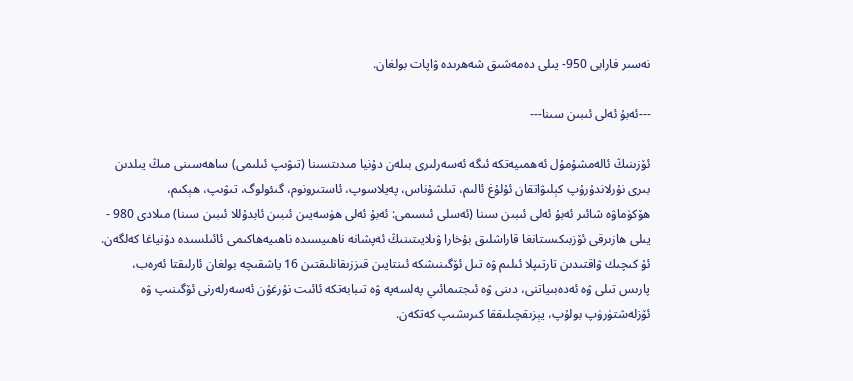نەسىر فارابى 950- يىلى دەمەشىق شەھرىدە ۋاپات بولغان.

---ئەبۇ ئەلى ئىبىن سىنا---

ئۆزىنىڭ ئالەمشۇمۇل ئەھمىيەتكە ئىگە ئەسەرلىرى بىلەن دۇنيا مىدىتسىنا (تىۋىپ ئىلىمى) ساھەسىنى مىڭ يىلدىن
بىرى نۇرلاندۇرۇپ كېلىۋاتقان ئۇلۇغ ئالىم، تىلشۇناس، پەيلاسوپ، ئاستىرونوم، گىئولوگ، تىۋىپ، ھېكىم،
ھۆكۈماۋە شائىر ئەبۇ ئەلى ئىبىن سىنا (ئەسلى ئىسىمى: ئەبۇ ئەلى ھۈسەيىن ئىبىن ئابدۇللا ئىبىن سىنا) مىلادى 980 - يىلى ھازىرقى ئۆزبىكىستانغا قاراشلىق بۇخارا ۋىلايىتىنىڭ ئەپشانە ناھىيسىدە ناھىيەھاكىمى ئائىلسىدە دۇنياغا كەلگەن. ئۇ كىچىك ۋاقتىدىن تارتىپلا ئىلىم ۋە تىل ئۆگىنىشكە ئىنتايىن قىززىقانلىقتىن 16 ياشقىچە بولغان ئارلىقتا ئەرەب، پارىس تىلى ۋە ئەدەبىياتنى، دىنى ۋە ئىجتىمائىي پەلسەپە ۋە تىبابەتكە ئائىت نۇرغۇن ئەسەرلەرنى ئۆگىنىپ ۋە ئۆزلەشتۈرۈپ بولۇپ، يېزىقچىلىققا كىرىشىپ كەتكەن.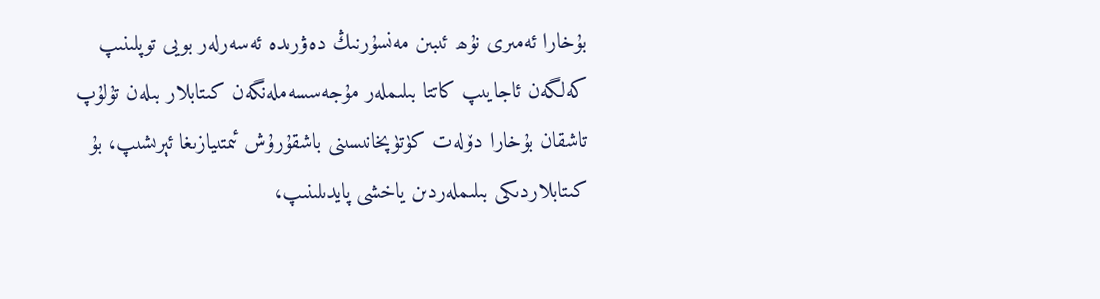بۇخارا ئەمىرى نۇھ ئىبىن مەنسۇرنىڭ دەۋرىدە ئەسەرلەر بويى توپلىنىپ كەلگەن ئاجايىپ كاتتا بىلىملەر مۇجەسسەملەنگەن كىتابلار بىلەن تۇلۇپ تاشقان بۇخارا دۆلەت كۈتۈپخانىسىنى باشقۇرۇش ئىمتىيازىغا ئېرىشىپ، بۇ كىتابلاردىكى بىلىملەردىن ياخشى پايدىلىنىپ،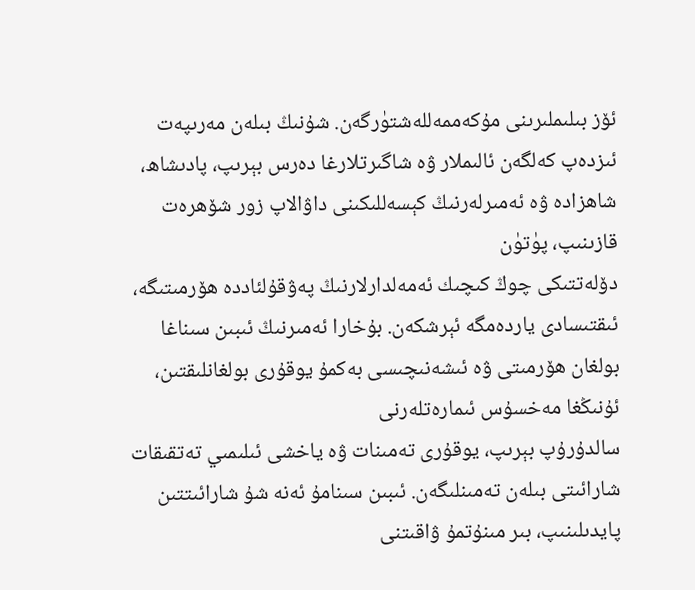ئۆز بىلىملىرىنى مۇكەممەللەشتۈرگەن. شۇنىڭ بىلەن مەرىپەت ئىزدەپ كەلگەن ئالىملار ۋە شاگىرتلارغا دەرس بېرىپ، پادىشاھ، شاھزادە ۋە ئەمىرلەرنىڭ كېسەللىكىنى داۋالاپ زور شۆھرەت قازىنىپ، پۈتۈن
دۆلەتتىكى چوڭ كىچىك ئەمەلدارلارنىڭ پەۋقۇلئاددە ھۆرمىتىگە، ئىقتىسادى ياردەمگە ئېرشكەن. بۇخارا ئەمىرنىڭ ئىبىن سىناغا بولغان ھۆرمىتى ۋە ئىشەنىچىسى بەكمۇ يوقۇرى بولغانلىقتىن، ئۇنىڭغا مەخسۇس ئىمارەتلەرنى
سالدۇرۇپ بېرىپ، يوقۇرى تەمىنات ۋە ياخشى ئىلىمىي تەتقىقات شارائىتى بىلەن تەمىنلىگەن. ئىبىن سىنامۇ ئەنە شۇ شارائىتتىن پايدىلىنىپ، بىر مىنۇتمۇ ۋاقىتنى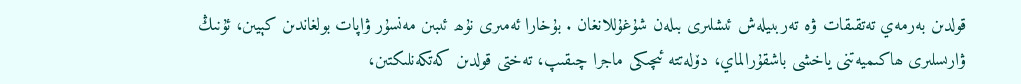قولدىن بەرمەي تەتقىقات ۋە تەربىيلەش ئىشلىرى بىلەن شۇغۇللانغان . بۇخارا ئەمىرى نۇھ ئىبىن مەنسۇر ۋاپات بولغاندىن كېيىن، ئۇنىڭ ۋارىسلىرى ھاكىميەتنى ياخشى باشقۇرالماي، دۆلەتتە ئىچىكى ماجرا چىقىپ، تەختى قولدىن كەتكەنلىكتىن،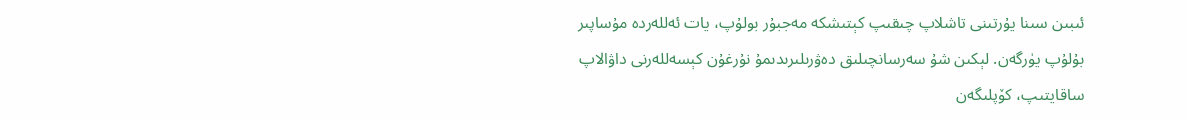ئىبىن سىنا يۇرتىنى تاشلاپ چىقىپ كېتىشكە مەجبۇر بولۇپ، يات ئەللەردە مۇساپىر بۇلۇپ يۈرگەن. لېكىن شۇ سەرسانچىلىق دەۋرىلىرىدىمۇ نۇرغۇن كېسەللەرنى داۋالاپ ساقايتىپ، كۆپلىگەن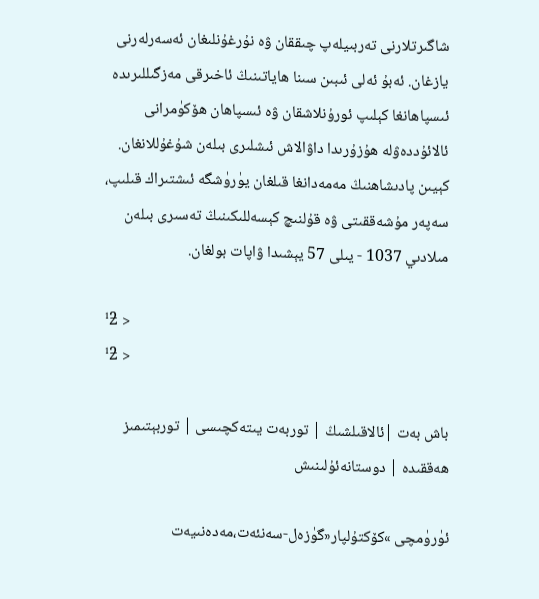شاگىرتلارنى تەربىيلەپ چىققان ۋە نۇرغۇنلىغان ئەسەرلەرنى يازغان. ئەبۇ ئەلى ئىبىن سىنا ھاياتىنىڭ ئاخىرقى مەزگىللىرىدە ئىسپاھانغا كېلىپ ئورۇنلاشقان ۋە ئىسپاھان ھۆكۈمرانى
ئالائۇددەۋلە ھۇزۇرىدا داۋالاش ئىشلىرى بىلەن شۇغۇللانغان. كېيىن پادىشاھنىڭ مەمەدانغا قىلغان يۈرۈشگە ئىشتىراك قىلىپ، سەپەر مۇشەققىتى ۋە قۇلنىچ كېسەللىكىنىڭ تەسىرى بىلەن مىلادىي 1037 - يىلى 57 يېشىدا ۋاپات بولغان.

¹ƻ >
¹ƻ >

باش بەت |ئالاقىلشىڭ | توربەت يىتەكچىسى | توربېتىمىز ھەققىدە | دوستانەئۇلىنىش

ئۈرۈمچى »كۆكتۇلپار«گۈزەل-سەنئەت،مەدەنىيەت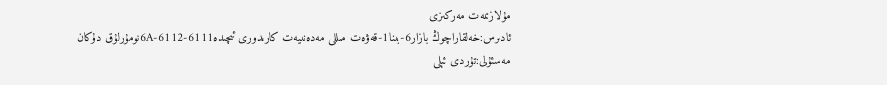مۇلازىمەت مەركىزى
ئادىرس:خەلقاراچوڭ بازار6-بىنا1-قەۋەت مىللى مەدەنىيەت كارىدورى ئىچىدە6111-6112-6Aنومۇرلۇق دۇكان
مەسئۇلى:تۇردى ئېلى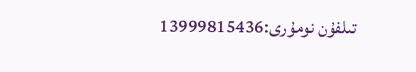تىلفۇن نومۇرى:13999815436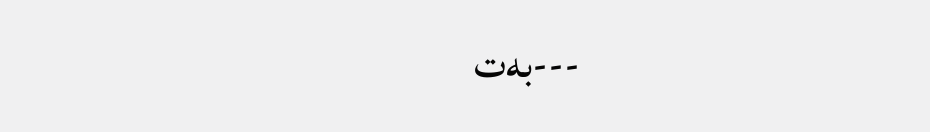---بەت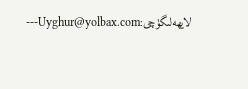لايھەلىگۈچى:Uyghur@yolbax.com---